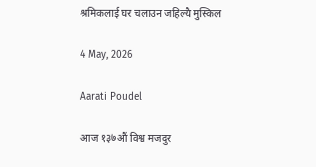श्रमिकलाई घर चलाउन जहिल्यै मुस्किल

4 May, 2026

Aarati Poudel

आज १३७औं विश्व मजदुर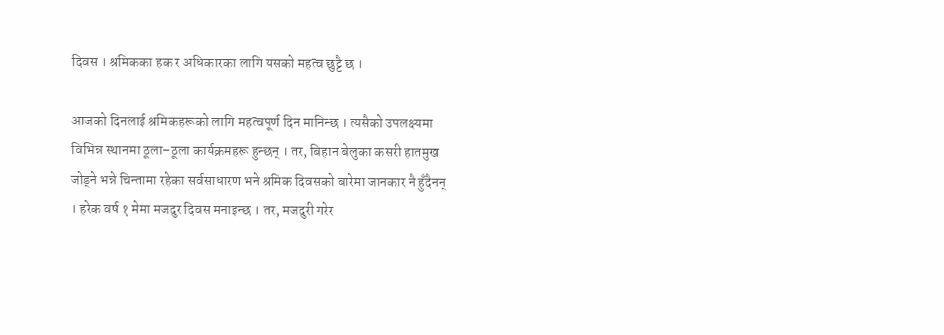दिवस । श्रमिकका हक र अधिकारका लागि यसको महत्व छुट्टै छ ।

आजको दिनलाई श्रमिकहरूको लागि महत्वपूर्ण दिन मानिन्छ । त्यसैको उपलक्ष्यमा विभिन्न स्थानमा ठूला–ठूला कार्यक्रमहरू हुन्छन् । तर, बिहान बेलुका कसरी हातमुख जोड्ने भन्ने चिन्तामा रहेका सर्वसाधारण भने श्रमिक दिवसको बारेमा जानकार नै हुँदैनन् । हरेक वर्ष १ मेमा मजदुर दिवस मनाइन्छ । तर, मजदुरी गरेर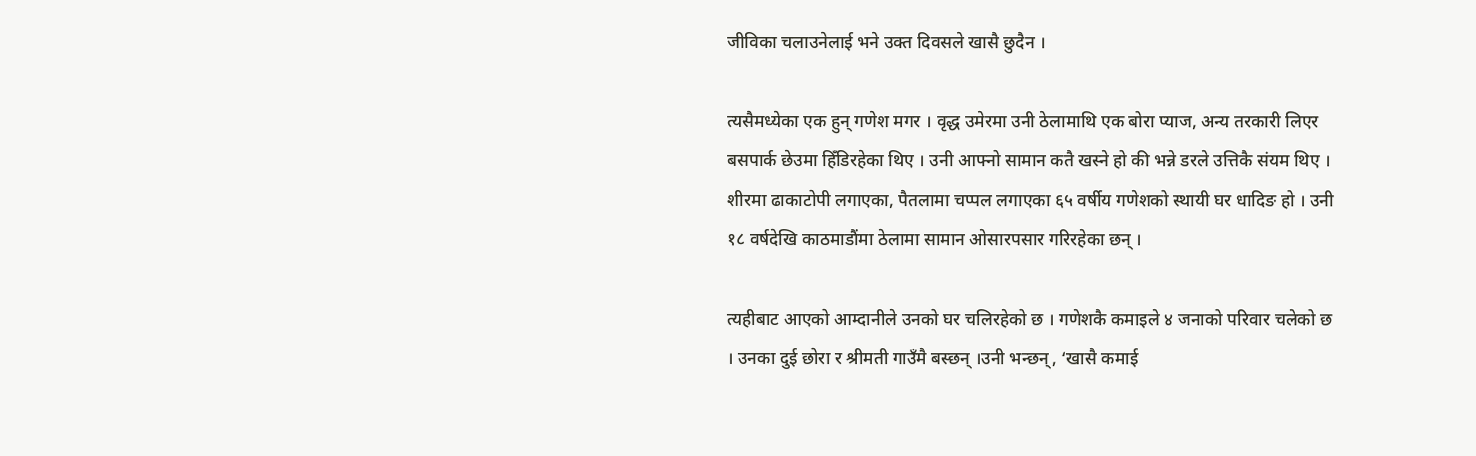जीविका चलाउनेलाई भने उक्त दिवसले खासै छुदैन ।

त्यसैमध्येका एक हुन् गणेश मगर । वृद्ध उमेरमा उनी ठेलामाथि एक बोरा प्याज, अन्य तरकारी लिएर बसपार्क छेउमा हिँडिरहेका थिए । उनी आफ्नो सामान कतै खस्ने हो की भन्ने डरले उत्तिकै संयम थिए । शीरमा ढाकाटोपी लगाएका, पैतलामा चप्पल लगाएका ६५ वर्षीय गणेशको स्थायी घर धादिङ हो । उनी १८ वर्षदेखि काठमाडौंमा ठेलामा सामान ओसारपसार गरिरहेका छन् ।

त्यहीबाट आएको आम्दानीले उनको घर चलिरहेको छ । गणेशकै कमाइले ४ जनाको परिवार चलेको छ । उनका दुई छोरा र श्रीमती गाउँमै बस्छन् ।उनी भन्छन्, ‘खासै कमाई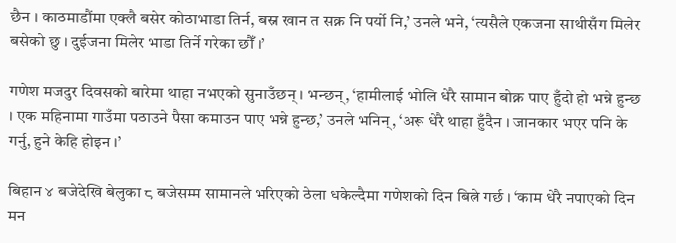छैन । काठमाडौंमा एक्लै बसेर कोठाभाडा तिर्न, बस्न खान त सक्न नि पर्यो नि,’ उनले भने, ‘त्यसैले एकजना साथीसँग मिलेर बसेको छु । दुईजना मिलेर भाडा तिर्ने गरेका छौँ ।’

गणेश मजदुर दिवसको बारेमा थाहा नभएको सुनाउँछन् । भन्छन्, ‘हामीलाई भोलि धेरै सामान बोक्न पाए हुँदो हो भन्ने हुन्छ । एक महिनामा गाउँमा पठाउने पैसा कमाउन पाए भन्ने हुन्छ,’ उनले भनिन्, ‘अरू धेरै थाहा हुँदैन । जानकार भएर पनि के गर्नु, हुने केहि होइन ।’

बिहान ४ बजेदेखि बेलुका ८ बजेसम्म सामानले भरिएको ठेला धकेल्दैमा गणेशको दिन बित्ने गर्छ । ‘काम धेरै नपाएको दिन मन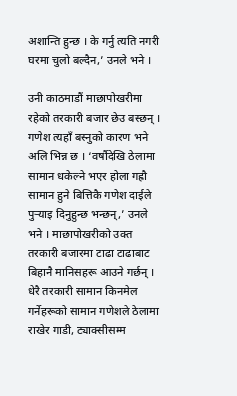अशान्ति हुन्छ । के गर्नु त्यति नगरी घरमा चुलो बल्दैन,’ उनले भने ।

उनी काठमाडौं माछापोखरीमा रहेको तरकारी बजार छेउ बस्छन् । गणेश त्यहाँ बस्नुको कारण भने अलि भिन्न छ । ‘वर्षौदेखि ठेलामा सामान धकेल्ने भएर होला गह्रौ सामान हुने बित्तिकै गणेश दाईले पुर्‍याइ दिनुहुन्छ भन्छन्,’ उनले भने । माछापोखरीको उक्त तरकारी बजारमा टाढा टाढाबाट बिहानै मानिसहरू आउने गर्छन् । धेरै तरकारी सामान किनमेल गर्नेहरूको सामान गणेशले ठेलामा राखेर गाडी, ट्याक्सीसम्म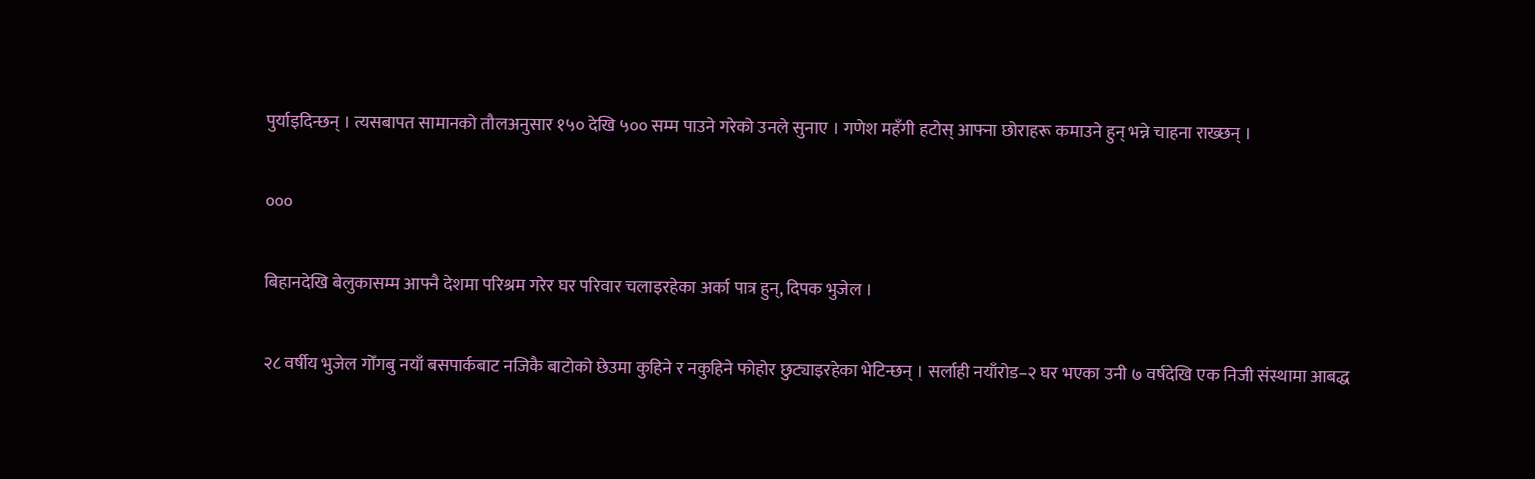पुर्याइदिन्छन् । त्यसबापत सामानको तौलअनुसार १५० देखि ५०० सम्म पाउने गरेको उनले सुनाए । गणेश महँगी हटोस् आफ्ना छोराहरू कमाउने हुन् भन्ने चाहना राख्छन् ।

०००

बिहानदेखि बेलुकासम्म आफ्नै देशमा परिश्रम गरेर घर परिवार चलाइरहेका अर्का पात्र हुन्, दिपक भुजेल ।

२८ वर्षीय भुजेल गोँगबु नयाँ बसपार्कबाट नजिकै बाटोको छेउमा कुहिने र नकुहिने फोहोर छुट्याइरहेका भेटिन्छन् । सर्लाही नयाँरोड–२ घर भएका उनी ७ वर्षदेखि एक निजी संस्थामा आबद्ध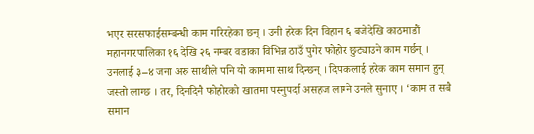भएर सरसफाईसम्बन्धी काम गरिरहेका छन् । उनी हरेक दिन विहान ६ बजेदेखि काठमाडौं महानगरपालिका १६ देखि २६ नम्बर वडाका विभिन्न ठाउँ पुगेर फोहोर छुट्याउने काम गर्छन् । उनलाई ३–४ जना अरु साथीले पनि यो काममा साथ दिन्छन् । दिपकलाई हरेक काम समान हुन् जस्तो लाग्छ । तर, दिनदिनै फोहोरको खातमा पस्नुपर्दा असहज लाग्ने उनले सुनाए । ‘काम त सबै समान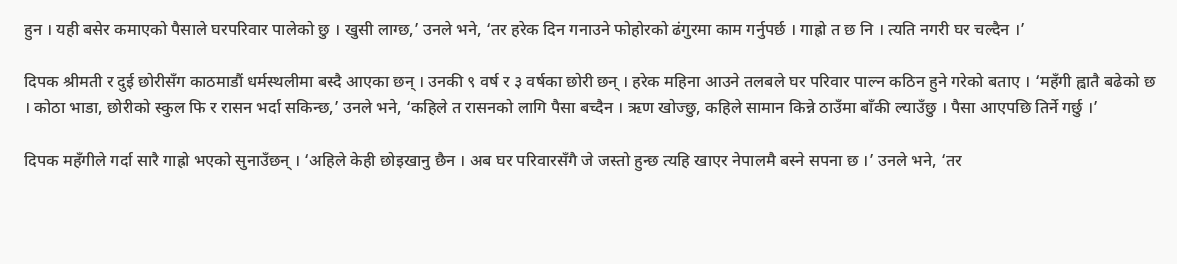हुन । यही बसेर कमाएको पैसाले घरपरिवार पालेको छु । खुसी लाग्छ,’ उनले भने, ‘तर हरेक दिन गनाउने फोहोरको ढंगुरमा काम गर्नुपर्छ । गाह्रो त छ नि । त्यति नगरी घर चल्दैन ।’

दिपक श्रीमती र दुई छोरीसँग काठमाडौं धर्मस्थलीमा बस्दै आएका छन् । उनकी ९ वर्ष र ३ वर्षका छोरी छन् । हरेक महिना आउने तलबले घर परिवार पाल्न कठिन हुने गरेको बताए । ‘महँगी ह्वातै बढेको छ । कोठा भाडा, छोरीको स्कुल फि र रासन भर्दा सकिन्छ,’ उनले भने, ‘कहिले त रासनको लागि पैसा बच्दैन । ऋण खोज्छु, कहिले सामान किन्ने ठाउँमा बाँकी ल्याउँछु । पैसा आएपछि तिर्ने गर्छु ।’

दिपक महँगीले गर्दा सारै गाह्रो भएको सुनाउँछन् । ‘अहिले केही छोइखानु छैन । अब घर परिवारसँगै जे जस्तो हुन्छ त्यहि खाएर नेपालमै बस्ने सपना छ ।’ उनले भने, ‘तर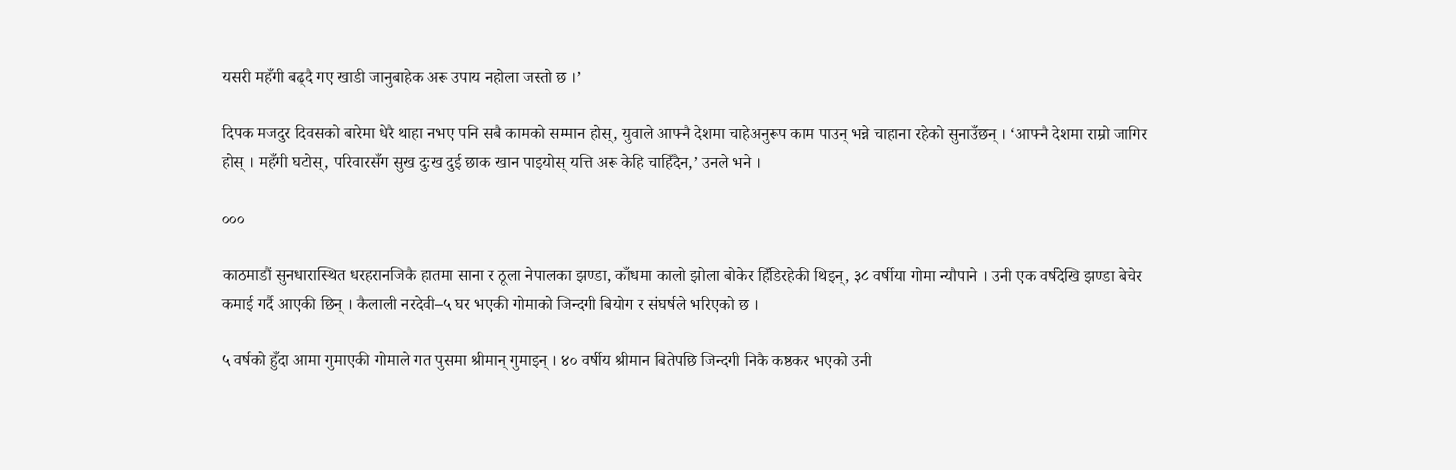यसरी महँगी बढ्दै गए खाडी जानुबाहेक अरू उपाय नहोला जस्तो छ ।’

दिपक मजदुर दिवसको बारेमा धेरै थाहा नभए पनि सबै कामको सम्मान होस्, युवाले आफ्नै देशमा चाहेअनुरूप काम पाउन् भन्ने चाहाना रहेको सुनाउँछन् । ‘आफ्नै देशमा राम्रो जागिर होस् । महँगी घटोस्, परिवारसँग सुख दुःख दुई छाक खान पाइयोस् यत्ति अरू केहि चाहिँदैन,’ उनले भने ।

०००

काठमाडौं सुनधारास्थित धरहरानजिकै हातमा साना र ठूला नेपालका झण्डा, काँधमा कालो झोला बोकेर हिँडिरहेकी थिइन्, ३८ वर्षीया गोमा न्यौपाने । उनी एक वर्षदेखि झण्डा बेचेर कमाई गर्दै आएकी छिन् । कैलाली नरदेवी–५ घर भएकी गोमाको जिन्दगी बियोग र संघर्षले भरिएको छ ।

५ वर्षको हुँदा आमा गुमाएकी गोमाले गत पुसमा श्रीमान् गुमाइन् । ४० वर्षीय श्रीमान बितेपछि जिन्दगी निकै कष्ठकर भएको उनी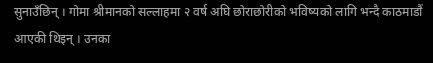सुनाउँछिन् । गोमा श्रीमानको सल्लाहमा २ वर्ष अघि छोराछोरीको भविष्यको लागि भन्दै काठमाडौं आएकी थिइन् । उनका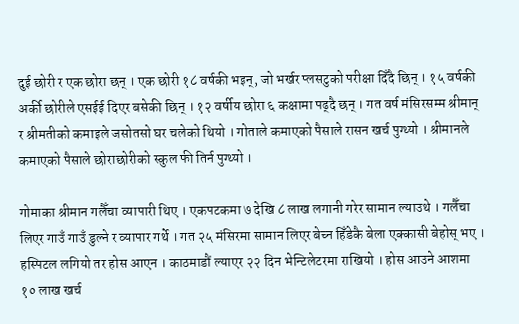दुई छोरी र एक छोरा छन् । एक छोरी १८ वर्षकी भइन्, जो भर्खर प्लसटुको परीक्षा दिँदै छिन् । १५ वर्षकी अर्की छोरीले एसईई दिएर बसेकी छिन् । १२ वर्षीय छोरा ६ कक्षामा पढ्दै छन् । गत वर्ष मंसिरसम्म श्रीमान् र श्रीमतीको कमाइले जसोतसो घर चलेको थियो । गोताले कमाएको पैसाले रासन खर्च पुग्थ्यो । श्रीमानले कमाएको पैसाले छोराछोरीको स्कुल फी तिर्न पुग्थ्यो ।

गोमाका श्रीमान गलैँचा व्यापारी थिए । एकपटकमा ७ देखि ८ लाख लगानी गरेर सामान ल्याउथे । गलैँचा लिएर गाउँ गाउँ डुल्ने र व्यापार गर्थे । गत २५ मंसिरमा सामान लिएर बेच्न हिँडेकै बेला एक्कासी बेहोस् भए । हस्पिटल लगियो तर होस आएन । काठमाडौं ल्याएर २२ दिन भेन्टिलेटरमा राखियो । होस आउने आशमा १० लाख खर्च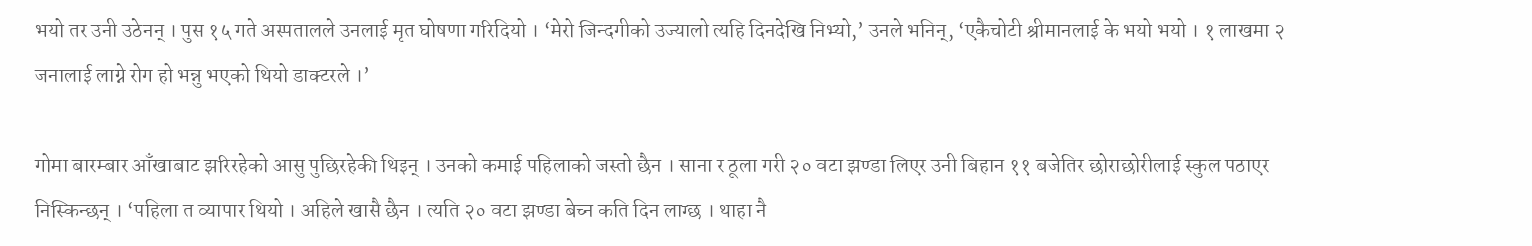भयो तर उनी उठेनन् । पुस १५ गते अस्पतालले उनलाई मृत घोषणा गरिदियो । ‘मेरो जिन्दगीको उज्यालो त्यहि दिनदेखि निभ्यो,’ उनले भनिन्, ‘एकैचोटी श्रीमानलाई के भयो भयो । १ लाखमा २ जनालाई लाग्ने रोग हो भन्नु भएको थियो डाक्टरले ।’

गोमा बारम्बार आँखाबाट झरिरहेको आसु पुछिरहेकी थिइन् । उनको कमाई पहिलाको जस्तो छैन । साना र ठूला गरी २० वटा झण्डा लिएर उनी बिहान ११ बजेतिर छोराछोरीलाई स्कुल पठाएर निस्किन्छन् । ‘पहिला त व्यापार थियो । अहिले खासै छैन । त्यति २० वटा झण्डा बेच्न कति दिन लाग्छ । थाहा नै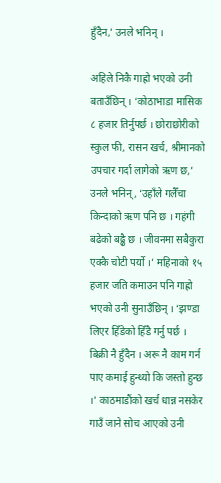हुँदैन,’ उनले भनिन् ।

अहिले निकै गाह्रो भएको उनी बताउँछिन् । ‘कोठाभाडा मासिक ८ हजार तिर्नुपर्छ । छोराछोरीको स्कुल फी, रासन खर्च, श्रीमानको उपचार गर्दा लागेको ऋण छ,’ उनले भनिन्, ‘उहाँले गलैँचा किन्दाको ऋण पनि छ । गहंगी बढेको बढ्ढै छ । जीवनमा सबैकुरा एक्कै चोटी पर्यो ।’ महिनाको १५ हजार जति कमाउन पनि गाह्रो भएको उनी सुनाउँछिन् । ‘झण्डा लिएर हिँडेको हिँडै गर्नु पर्छ । बिक्री नै हुँदैन । अरू नै काम गर्न पाए कमाई हुन्थ्यो कि जस्तो हुन्छ ।’ काठमाडौंको खर्च धान्न नसकेर गाउँ जाने सोच आएको उनी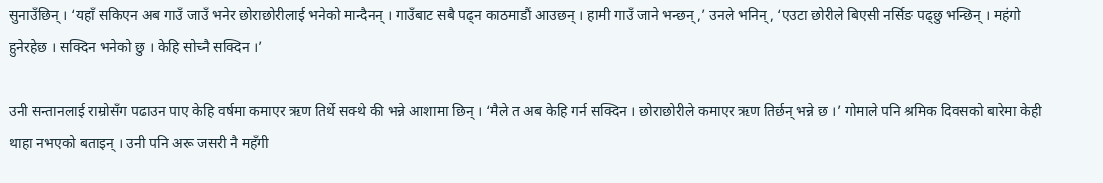सुनाउँछिन् । ‘यहाँ सकिएन अब गाउँ जाउँ भनेर छोराछोरीलाई भनेको मान्दैनन् । गाउँबाट सबै पढ्न काठमाडौं आउछन् । हामी गाउँ जाने भन्छन्,’ उनले भनिन्, ‘एउटा छोरीले बिएसी नर्सिङ पढ्छु भन्छिन् । महंगो हुनेरहेछ । सक्दिन भनेको छु । केहि सोच्नै सक्दिन ।’

उनी सन्तानलाई राम्रोसँग पढाउन पाए केहि वर्षमा कमाएर ऋण तिर्थे सक्थे की भन्ने आशामा छिन् । ‘मैले त अब केहि गर्न सक्दिन । छोराछोरीले कमाएर ऋण तिर्छन् भन्ने छ ।’ गोमाले पनि श्रमिक दिवसको बारेमा केही थाहा नभएको बताइन् । उनी पनि अरू जसरी नै महँगी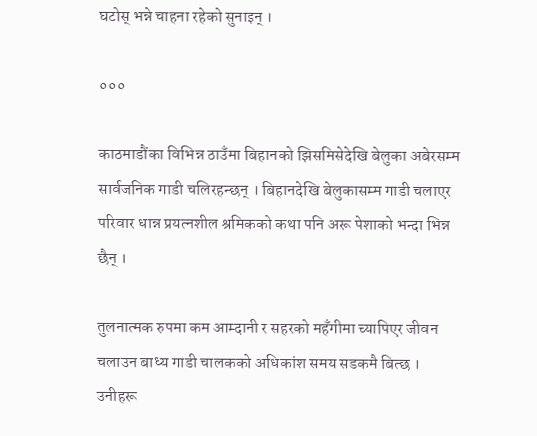घटोस् भन्ने चाहना रहेको सुनाइन् ।

०००

काठमाडौंका विभिन्न ठाउँमा बिहानको झिसमिसेदेखि बेलुका अबेरसम्म सार्वजनिक गाडी चलिरहन्छन् । बिहानदेखि बेलुकासम्म गाडी चलाएर परिवार धान्न प्रयत्नशील श्रमिकको कथा पनि अरू पेशाको भन्दा भिन्न छैन् ।

तुलनात्मक रुपमा कम आम्दानी र सहरको महँगीमा च्यापिएर जीवन चलाउन बाध्य गाडी चालकको अधिकांश समय सडकमै बित्छ । उनीहरू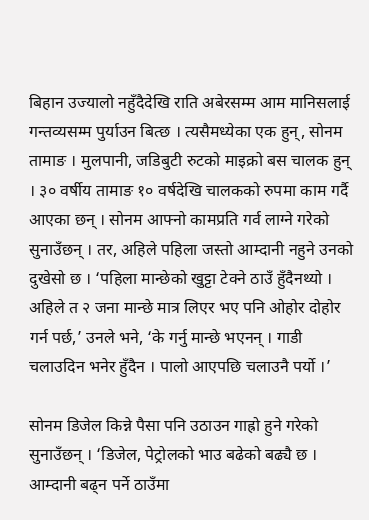बिहान उज्यालो नहुँदैदेखि राति अबेरसम्म आम मानिसलाई गन्तव्यसम्म पुर्याउन बित्छ । त्यसैमध्येका एक हुन्, सोनम तामाङ । मुलपानी, जडिबुटी रुटको माइक्रो बस चालक हुन् । ३० वर्षीय तामाङ १० वर्षदेखि चालकको रुपमा काम गर्दै आएका छन् । सोनम आफ्नो कामप्रति गर्व लाग्ने गरेको सुनाउँछन् । तर, अहिले पहिला जस्तो आम्दानी नहुने उनको दुखेसो छ । ‘पहिला मान्छेको खुट्टा टेक्ने ठाउँ हुँदैनथ्यो । अहिले त २ जना मान्छे मात्र लिएर भए पनि ओहोर दोहोर गर्न पर्छ,’ उनले भने, ‘के गर्नु मान्छे भएनन् । गाडी चलाउदिन भनेर हुँदैन । पालो आएपछि चलाउनै पर्यो ।’

सोनम डिजेल किन्ने पैसा पनि उठाउन गाह्रो हुने गरेको सुनाउँछन् । ‘डिजेल, पेट्रोलको भाउ बढेको बढ्यै छ । आम्दानी बढ्न पर्ने ठाउँमा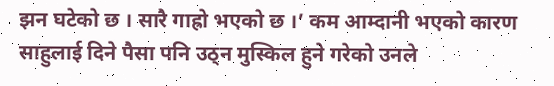झन घटेको छ । सारै गाह्रो भएको छ ।’ कम आम्दानी भएको कारण साहुलाई दिने पैसा पनि उठ्न मुस्किल हुने गरेको उनले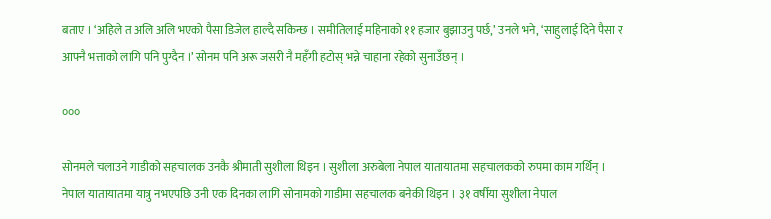बताए । ‘अहिले त अलि अलि भएको पैसा डिजेल हाल्दै सकिन्छ । समीतिलाई महिनाको ११ हजार बुझाउनु पर्छ,’ उनले भने, ‘साहुलाई दिने पैसा र आफ्नै भत्ताको लागि पनि पुग्दैन ।’ सोनम पनि अरू जसरी नै महँगी हटोस् भन्ने चाहाना रहेको सुनाउँछन् ।

०००

सोनमले चलाउने गाडीको सहचालक उनकै श्रीमाती सुशीला थिइन । सुशीला अरुबेला नेपाल यातायातमा सहचालकको रुपमा काम गर्थिन् । नेपाल यातायातमा यात्रु नभएपछि उनी एक दिनका लागि सोनामको गाडीमा सहचालक बनेकी थिइन । ३१ वर्षीया सुशीला नेपाल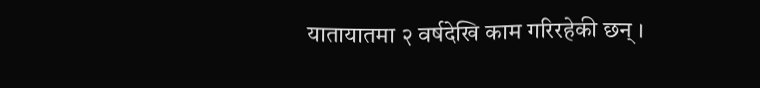यातायातमा २ वर्षदेखि काम गरिरहेकी छन् ।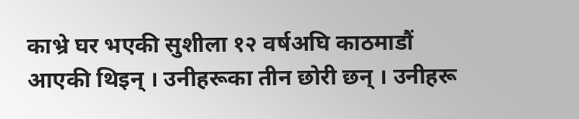काभ्रे घर भएकी सुशीला १२ वर्षअघि काठमाडौं आएकी थिइन् । उनीहरूका तीन छोरी छन् । उनीहरू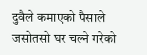दुवैले कमाएको पैसाले जसोतसो घर चल्ने गरेको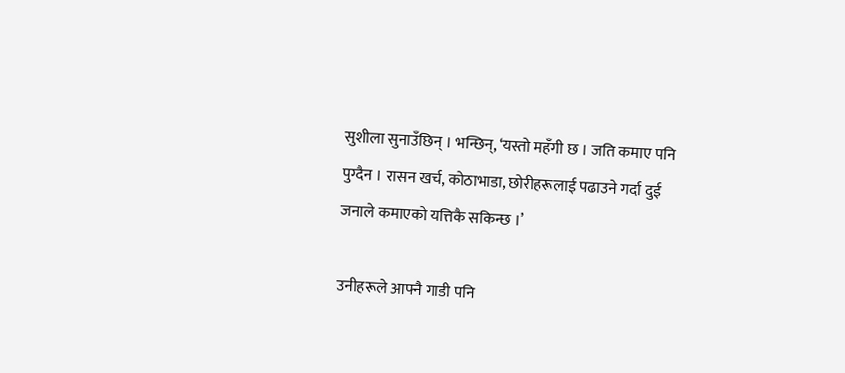सुशीला सुनाउँछिन् । भन्छिन्, ‘यस्तो महँगी छ । जति कमाए पनि पुग्दैन । रासन खर्च, कोठाभाडा, छोरीहरूलाई पढाउने गर्दा दुई जनाले कमाएको यत्तिकै सकिन्छ ।’

उनीहरूले आफ्नै गाडी पनि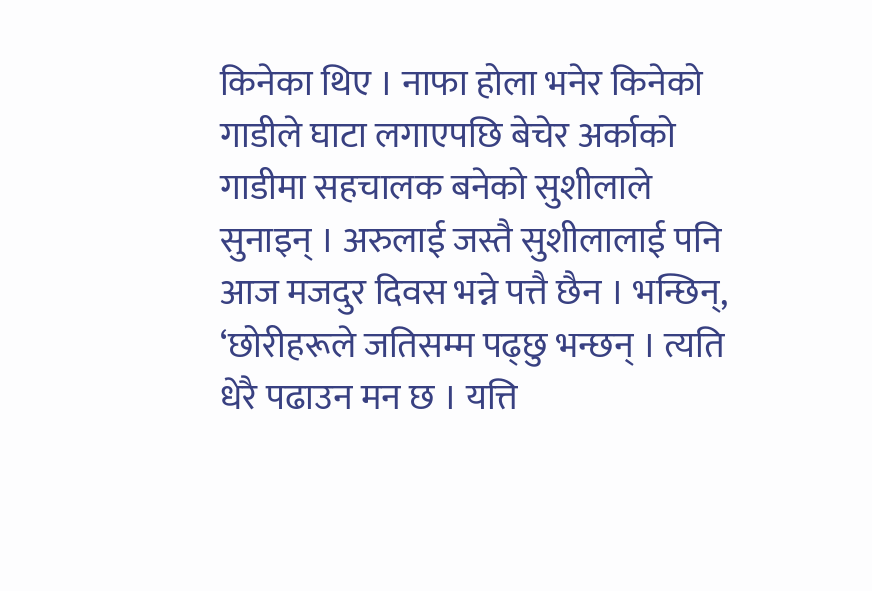किनेका थिए । नाफा होला भनेर किनेको गाडीले घाटा लगाएपछि बेचेर अर्काको गाडीमा सहचालक बनेको सुशीलाले सुनाइन् । अरुलाई जस्तै सुशीलालाई पनि आज मजदुर दिवस भन्ने पत्तै छैन । भन्छिन्, ‘छोरीहरूले जतिसम्म पढ्छु भन्छन् । त्यति धेरै पढाउन मन छ । यत्ति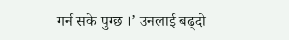गर्न सके पुग्छ ।’ उनलाई बढ्दो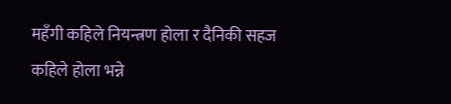महँगी कहिले नियन्त्रण होला र दैनिकी सहज कहिले होला भन्ने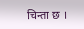चिन्ता छ ।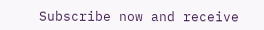Subscribe now and receive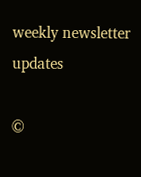weekly newsletter updates

©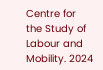Centre for the Study of Labour and Mobility. 2024